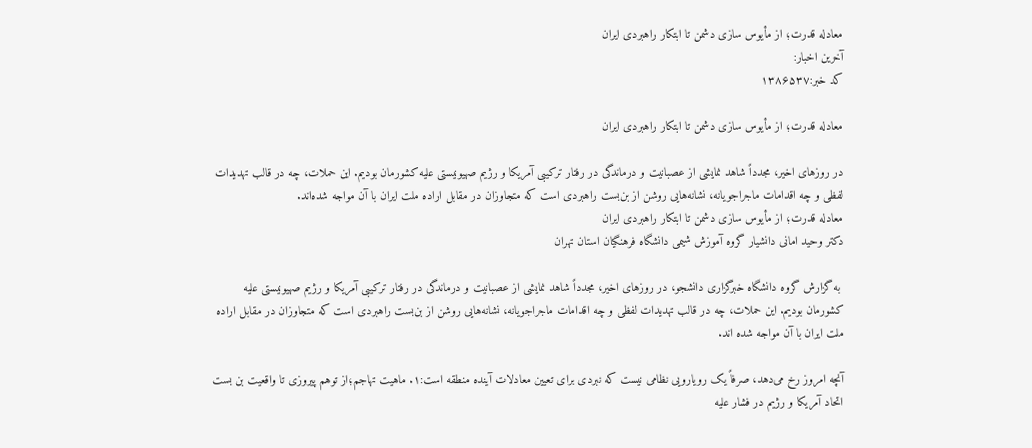معادله قدرت؛ از مأیوس سازی دشمن تا ابتکار راهبردی ایران
آخرین اخبار:
کد خبر:۱۳۸۶۵۳۷

معادله قدرت؛ از مأیوس سازی دشمن تا ابتکار راهبردی ایران

در روز‌های اخیر، مجدداً شاهد نمایشی از عصبانیت و درماندگی در رفتار ترکیبی آمریکا و رژیم صهیونیستی علیه کشورمان بودیم. این حملات، چه در قالب تهدیدات لفظی و چه اقدامات ماجراجویانه، نشانه‌هایی روشن از بن‌بست راهبردی است که متجاوزان در مقابل اراده ملت ایران با آن مواجه شده‌اند.
معادله قدرت؛ از مأیوس سازی دشمن تا ابتکار راهبردی ایران
دکتر وحید امانی دانشیار گروه آموزش شیمی دانشگاه فرهنگیان استان تهران

 به گزارش گروه دانشگاه خبرگزاری دانشجو، در روزهای اخیر، مجدداً شاهد نمایشی از عصبانیت و درماندگی در رفتار ترکیبی آمریکا و رژیم صهیونیستی علیه کشورمان بودیم. این حملات، چه در قالب تهدیدات لفظی و چه اقدامات ماجراجویانه، نشانه‌هایی روشن از بن‌بست راهبردی است که متجاوزان در مقابل اراده ملت ایران با آن مواجه شده اند.

آنچه امروز رخ می‌دهد، صرفاً یک رویارویی نظامی نیست که نبردی برای تعیین معادلات آینده منطقه است:۱. ماهیت تهاجم؛از توهم پیروزی تا واقعیت بن بست اتحاد آمریکا و رژیم در فشار علیه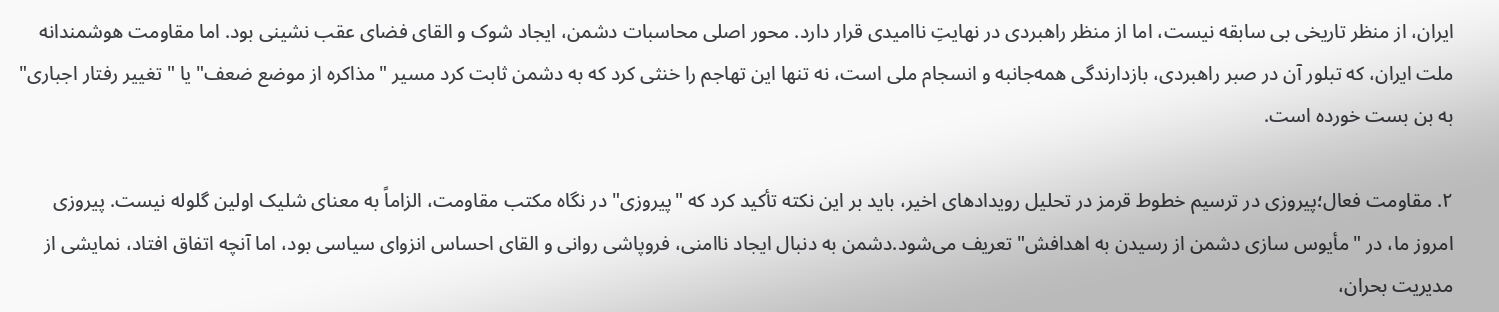ایران، از منظر تاریخی بی سابقه نیست، اما از منظر راهبردی در نهایتِ ناامیدی قرار دارد. محور اصلی محاسبات دشمن، ایجاد شوک و القای فضای عقب نشینی بود. اما مقاومت هوشمندانه ملت ایران، که تبلور آن در صبر راهبردی، بازدارندگی همه‌جانبه و انسجام ملی است، نه تنها این تهاجم را خنثی کرد که به دشمن ثابت کرد مسیر "مذاکره از موضع ضعف" یا "تغییر رفتار اجباری" به بن بست خورده است.

۲. مقاومت فعال؛پیروزی در ترسیم خطوط قرمز در تحلیل رویدادهای اخیر، باید بر این نکته تأکید کرد که "پیروزی" در نگاه مکتب مقاومت، الزاماً به معنای شلیک اولین گلوله نیست. پیروزی امروز ما، در "مأیوس سازی دشمن از رسیدن به اهدافش" تعریف می‌شود.دشمن به دنبال ایجاد ناامنی، فروپاشی روانی و القای احساس انزوای سیاسی بود، اما آنچه اتفاق افتاد، نمایشی از مدیریت بحران،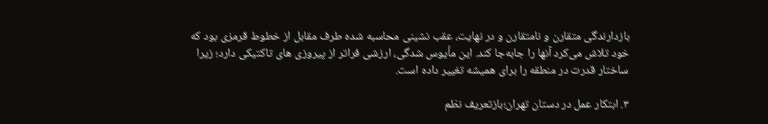بازدارندگی متقارن و نامتقارن و در نهایت، عقب نشینی محاسبه شده طرف مقابل از خطوط قرمزی بود که خود تلاش می‌کرد آنها را جابه‌جا کند. این مأیوس شدگی، ارزشی فراتر از پیروزی های تاکتیکی دارد؛ زیرا ساختار قدرت در منطقه را برای همیشه تغییر داده است.

۳. ابتکار عمل در دستان تهران؛بازتعریف نظم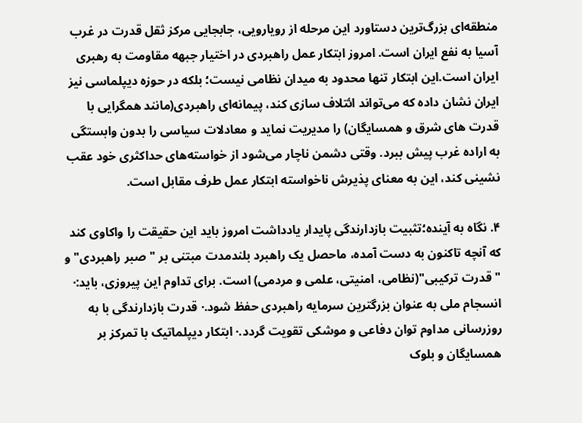منطقه‌ای بزرگ‌ترین دستاورد این مرحله از رویارویی، جابجایی مرکز ثقل قدرت در غرب آسیا به نفع ایران است. امروز ابتکار عمل راهبردی در اختیار جبهه مقاومت به رهبری ایران است.این ابتکار تنها محدود به میدان نظامی نیست؛ بلکه در حوزه دیپلماسی نیز ایران نشان داده که می‌تواند ائتلاف سازی کند، پیمانه‌ای راهبردی(مانند همگرایی با قدرت های شرق و همسایگان) را مدیریت نماید و معادلات سیاسی را بدون وابستگی به اراده غرب پیش ببرد. وقتی دشمن ناچار می‌شود از خواسته‌های حداکثری خود عقب نشینی کند، این به معنای پذیرش ناخواسته ابتکار عمل طرف مقابل است.

۴. نگاه به آینده؛تثبیت بازدارندگی پایدار یادداشت امروز باید این حقیقت را واکاوی کند که آنچه تاکنون به دست آمده، ماحصل یک راهبرد بلندمدت مبتنی بر "صبر راهبردی" و "قدرت ترکیبی"(نظامی، امنیتی، علمی و مردمی) است. برای تداوم این پیروزی، باید:· انسجام ملی به عنوان بزرگترین سرمایه راهبردی حفظ شود.· قدرت بازدارندگی با به روزرسانی مداوم توان دفاعی و موشکی تقویت گردد.· ابتکار دیپلماتیک با تمرکز بر همسایگان و بلوک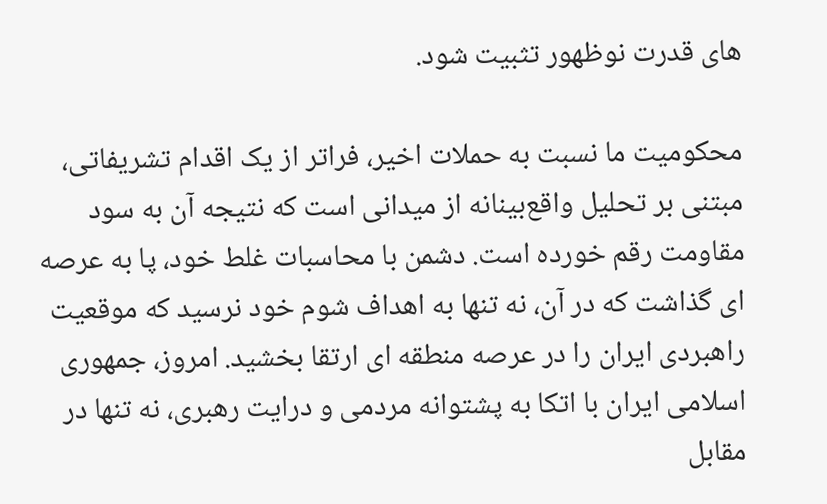های قدرت نوظهور تثبیت شود.

محکومیت ما نسبت به حملات اخیر، فراتر از یک اقدام تشریفاتی، مبتنی بر تحلیل واقع‌بینانه از میدانی است که نتیجه آن به سود مقاومت رقم خورده است. دشمن با محاسبات غلط خود، پا به عرصه ای گذاشت که در آن، نه تنها به اهداف شوم خود نرسید که موقعیت راهبردی ایران را در عرصه منطقه ای ارتقا بخشید. امروز، جمهوری اسلامی ایران با اتکا به پشتوانه مردمی و درایت رهبری، نه تنها در مقابل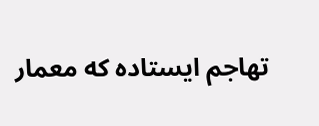تهاجم ایستاده که معمار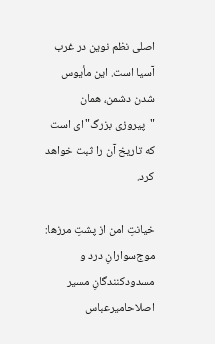اصلی نظم نوین در غرب آسیا است. این مأیوس شدن دشمن، همان "پیروزی بزرگ"ای است که تاریخ آن را ثبت خواهد کرد.

خیانتِ امن از پشتِ مرزها: موج‌سوارانِ درد و مسدودکنندگانِ مسیر اصلاحامیرعباس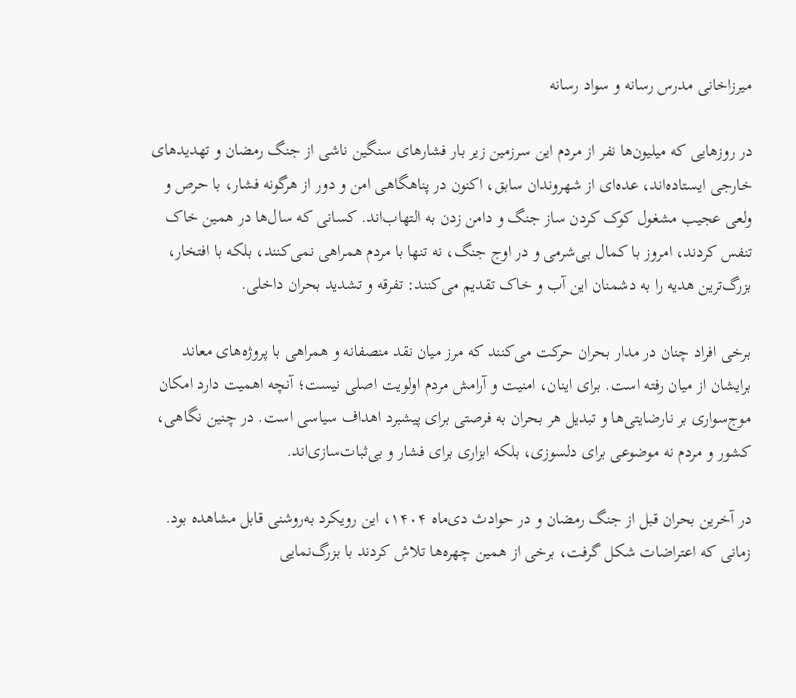میرزاخانی مدرس رسانه و سواد رسانه

در روزهایی که میلیون‌ها نفر از مردم این سرزمین زیر بار فشارهای سنگین ناشی از جنگ رمضان و تهدیدهای خارجی ایستاده‌اند، عده‌ای از شهروندان سابق، اکنون در پناهگاهی امن و دور از هرگونه فشار، با حرص و ولعی عجیب مشغول کوک کردن ساز جنگ و دامن زدن به التهاب‌اند. کسانی که سال‌ها در همین خاک تنفس کردند، امروز با کمال بی‌شرمی و در اوج جنگ، نه تنها با مردم همراهی نمی‌کنند، بلکه با افتخار، بزرگ‌ترین هدیه را به دشمنان این آب و خاک تقدیم می‌کنند: تفرقه و تشدید بحران داخلی.

برخی افراد چنان در مدار بحران حرکت می‌کنند که مرز میان نقد منصفانه و همراهی با پروژه‌های معاند برایشان از میان رفته است. برای اینان، امنیت و آرامش مردم اولویت اصلی نیست؛ آنچه اهمیت دارد امکان موج‌سواری بر نارضایتی‌ها و تبدیل هر بحران به فرصتی برای پیشبرد اهداف سیاسی است. در چنین نگاهی، کشور و مردم نه موضوعی برای دلسوزی، بلکه ابزاری برای فشار و بی‌ثبات‌سازی‌اند.

در آخرین بحران قبل از جنگ رمضان و در حوادث دی‌ماه ۱۴۰۴، این رویکرد به‌روشنی قابل مشاهده بود. زمانی که اعتراضات شکل گرفت، برخی از همین چهره‌ها تلاش کردند با بزرگ‌نمایی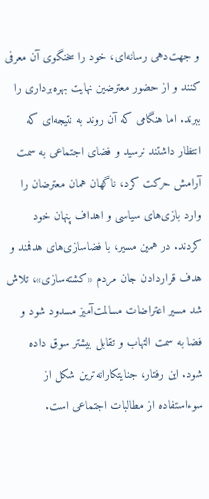و جهت‌دهی رسانه‌ای، خود را سخنگوی آن معرفی کنند و از حضور معترضین نهایت بهره‌برداری را ببرند. اما هنگامی که آن روند به نتیجه‌ای که انتظار داشتند نرسید و فضای اجتماعی به سمت آرامش حرکت کرد، ناگهان همان معترضان را وارد بازی‌های سیاسی و اهداف پنهان خود کردند. در همین مسیر، با فضاسازی‌های هدفمند و هدف قراردادن جان مردم «کشته‌سازی»، تلاش شد مسیر اعتراضات مسالمت‌آمیز مسدود شود و فضا به سمت التهاب و تقابل بیشتر سوق داده شود. این رفتار، جنایتکارانه‌ترین شکل از سوءاستفاده از مطالبات اجتماعی است.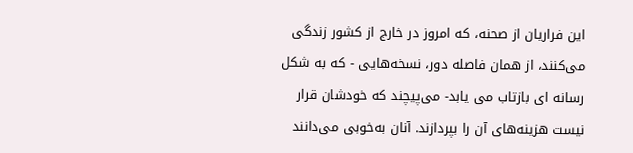این فراریان از صحنه، که امروز در خارج از کشور زندگی می‌کنند، از همان فاصله دور، نسخه‌هایی - که به شکل رسانه ای بازتاب می یابد- می‌پیچند که خودشان قرار نیست هزینه‌های آن را بپردازند. آنان به‌خوبی می‌دانند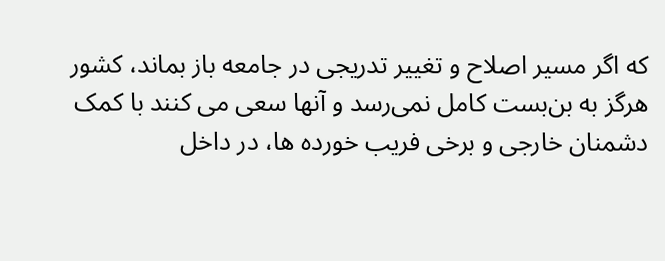که اگر مسیر اصلاح و تغییر تدریجی در جامعه باز بماند، کشور هرگز به بن‌بست کامل نمی‌رسد و آنها سعی می کنند با کمک دشمنان خارجی و برخی فریب خورده ها، در داخل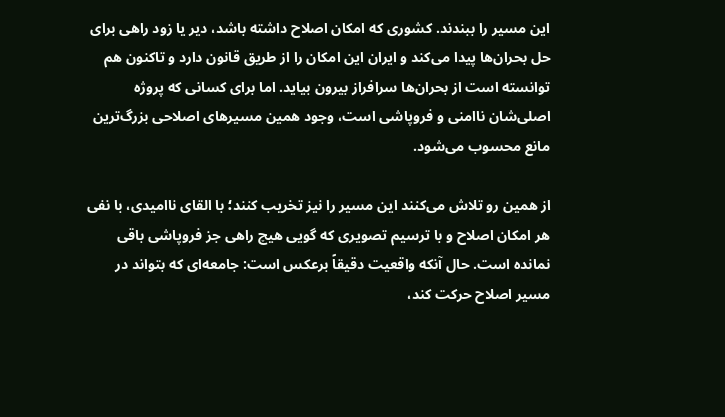این مسیر را ببندند. کشوری که امکان اصلاح داشته باشد، دیر یا زود راهی برای حل بحران‌ها پیدا می‌کند و ایران این امکان را از طریق قانون دارد و تاکنون هم توانسته است از بحران‌ها سرافراز بیرون بیاید. اما برای کسانی که پروژه اصلی‌شان ناامنی و فروپاشی است، وجود همین مسیرهای اصلاحی بزرگ‌ترین مانع محسوب می‌شود.

از همین رو تلاش می‌کنند این مسیر را نیز تخریب کنند؛ با القای ناامیدی، با نفی هر امکان اصلاح و با ترسیم تصویری که گویی هیچ راهی جز فروپاشی باقی نمانده است. حال آنکه واقعیت دقیقاً برعکس است: جامعه‌ای که بتواند در مسیر اصلاح حرکت کند،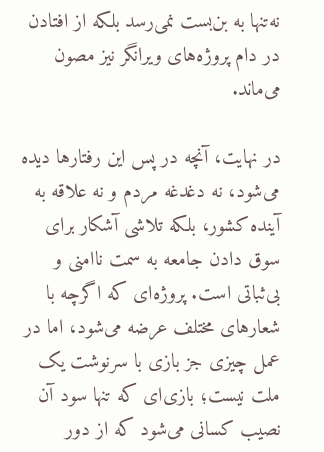نه‌تنها به بن‌بست نمی‌رسد بلکه از افتادن در دام پروژه‌های ویرانگر نیز مصون می‌ماند.

در نهایت، آنچه در پس این رفتارها دیده می‌شود، نه دغدغه مردم و نه علاقه به آینده کشور، بلکه تلاشی آشکار برای سوق دادن جامعه به سمت ناامنی و بی‌ثباتی است. پروژه‌ای که اگرچه با شعارهای مختلف عرضه می‌شود، اما در عمل چیزی جز بازی با سرنوشت یک ملت نیست؛ بازی‌ای که تنها سود آن نصیب کسانی می‌شود که از دور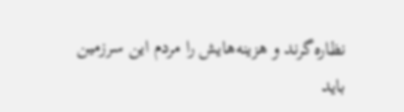نظاره‌گرند و هزینه‌هایش را مردم این سرزمین باید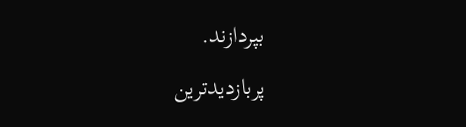بپردازند.

پربازدیدترین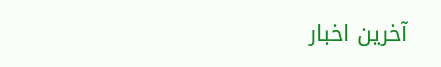آخرین اخبار